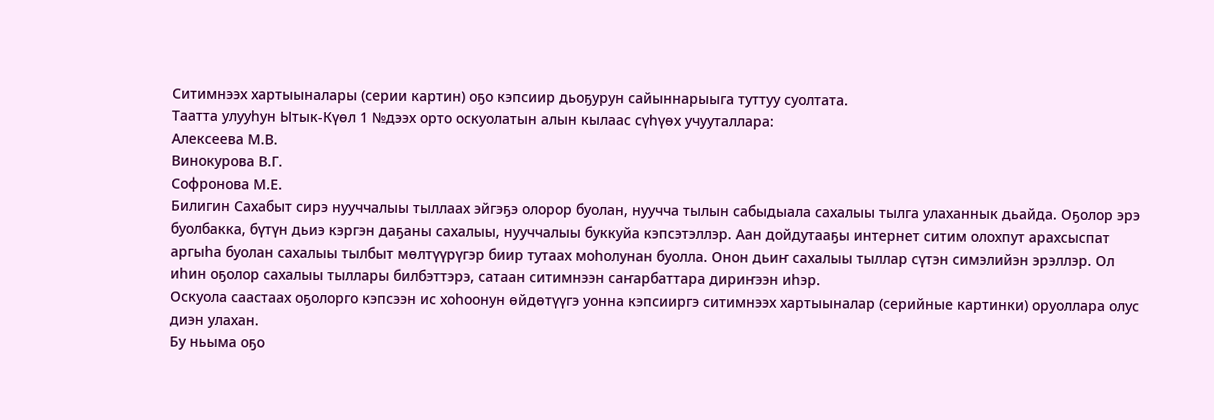Ситимнээх хартыыналары (серии картин) оҕо кэпсиир дьоҕурун сайыннарыыга туттуу суолтата.
Таатта улууһун Ытык-Күөл 1 №дээх орто оскуолатын алын кылаас сүһүөх учууталлара:
Алексеева М.В.
Винокурова В.Г.
Софронова М.Е.
Билигин Сахабыт сирэ нууччалыы тыллаах эйгэҕэ олорор буолан, нуучча тылын сабыдыала сахалыы тылга улаханнык дьайда. Оҕолор эрэ буолбакка, бүтүн дьиэ кэргэн даҕаны сахалыы, нууччалыы буккуйа кэпсэтэллэр. Аан дойдутааҕы интернет ситим олохпут арахсыспат аргыһа буолан сахалыы тылбыт мөлтүүрүгэр биир тутаах моһолунан буолла. Онон дьиҥ сахалыы тыллар сүтэн симэлийэн эрэллэр. Ол иһин оҕолор сахалыы тыллары билбэттэрэ, сатаан ситимнээн саҥарбаттара дириҥээн иһэр.
Оскуола саастаах оҕолорго кэпсээн ис хоһоонун өйдөтүүгэ уонна кэпсииргэ ситимнээх хартыыналар (серийные картинки) оруоллара олус диэн улахан.
Бу ньыма оҕо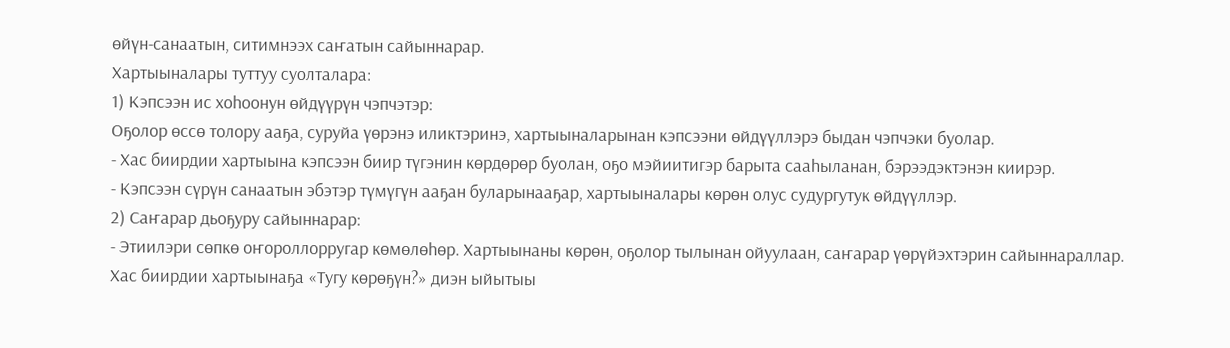өйүн-санаатын, ситимнээх саҥатын сайыннарар.
Хартыыналары туттуу суолталара:
1) Кэпсээн ис хоһоонун өйдүүрүн чэпчэтэр:
Оҕолор өссө толору ааҕа, суруйа үөрэнэ иликтэринэ, хартыыналарынан кэпсээни өйдүүллэрэ быдан чэпчэки буолар.
- Хас биирдии хартыына кэпсээн биир түгэнин көрдөрөр буолан, оҕо мэйиитигэр барыта сааһыланан, бэрээдэктэнэн киирэр.
- Кэпсээн сүрүн санаатын эбэтэр түмүгүн ааҕан буларынааҕар, хартыыналары көрөн олус судургутук өйдүүллэр.
2) Саҥарар дьоҕуру сайыннарар:
- Этиилэри сөпкө оҥороллорругар көмөлөһөр. Хартыынаны көрөн, оҕолор тылынан ойуулаан, саҥарар үөрүйэхтэрин сайыннараллар. Хас биирдии хартыынаҕа «Тугу көрөҕүн?» диэн ыйытыы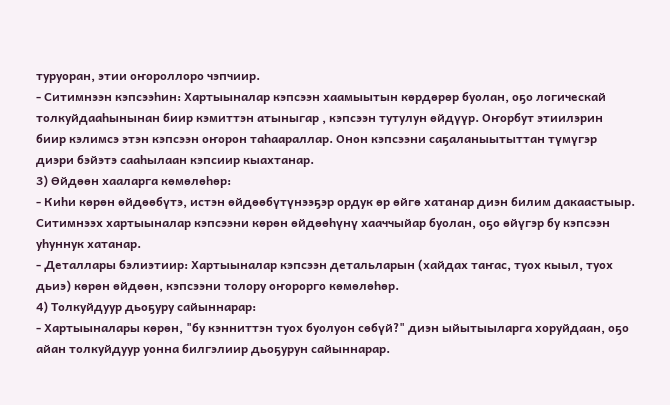туруоран, этии оҥороллоро чэпчиир.
- Ситимнээн кэпсээһин: Хартыыналар кэпсээн хаамыытын көрдөрөр буолан, оҕо логическай толкуйдааһынынан биир кэмиттэн атыныгар , кэпсээн тутулун өйдүүр. Оҥорбут этиилэрин биир кэлимсэ этэн кэпсээн оҥорон таһаараллар. Онон кэпсээни саҕаланыытыттан түмүгэр диэри бэйэтэ сааһылаан кэпсиир кыахтанар.
3) Өйдөөн хааларга көмөлөһөр:
- Киһи көрөн өйдөөбүтэ, истэн өйдөөбүтүнээҕэр ордук өр өйгө хатанар диэн билим дакаастыыр. Ситимнээх хартыыналар кэпсээни көрөн өйдөөһүнү хааччыйар буолан, оҕо өйүгэр бу кэпсээн уһуннук хатанар.
- Деталлары бэлиэтиир: Хартыыналар кэпсээн детальларын (хайдах таҥас, туох кыыл, туох дьиэ) көрөн өйдөөн, кэпсээни толору оҥорорго көмөлөһөр.
4) Толкуйдуур дьоҕуру сайыннарар:
- Хартыыналары көрөн, "бу кэнниттэн туох буолуон сөбүй?" диэн ыйытыыларга хоруйдаан, оҕо айан толкуйдуур уонна билгэлиир дьоҕурун сайыннарар.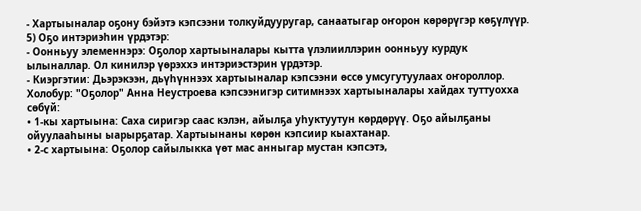- Хартыыналар оҕону бэйэтэ кэпсээни толкуйдууругар, санаатыгар оҥорон көрөрүгэр көҕүлүүр.
5) Оҕо интэриэһин үрдэтэр:
- Оонньуу элеменнэрэ: Оҕолор хартыыналары кытта үлэлииллэрин оонньуу курдук ылыналлар. Ол кинилэр үөрэххэ интэриэстэрин үрдэтэр.
- Киэргэтии: Дьэрэкээн, дьүһүннээх хартыыналар кэпсээни өссө умсугутуулаах оҥороллор.
Холобур: "Оҕолор" Анна Неустроева кэпсээнигэр ситимнээх хартыыналары хайдах туттуохха сөбүй:
• 1-кы хартыына: Саха сиригэр саас кэлэн, айылҕа уһуктуутун көрдөрүү. Оҕо айылҕаны ойуулааһыны ыарырҕатар. Хартыынаны көрөн кэпсиир кыахтанар.
• 2-с хартыына: Оҕолор сайылыкка үөт мас анныгар мустан кэпсэтэ,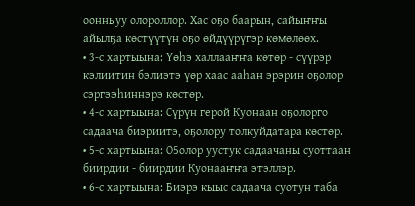оонньуу олороллор. Хас оҕо баарын, сайыҥҥы айылҕа көстүүтүн оҕо өйдүүрүгэр көмөлөөх.
• 3-с хартыына: Үөһэ халлааҥҥа көтөр - сүүрэр кэлиитин бэлиэтэ үөр хаас ааһан эрэрин оҕолор сэргээһиннэрэ көстөр.
• 4-с хартыына: Сүрүн герой Куонаан оҕолорго садаача биэриитэ, оҕолору толкуйдатара көстөр.
• 5-с хартыына: О5олор уустук садаачаны суоттаан биирдии - биирдии Куонааҥҥа этэллэр.
• 6-с хартыына: Биэрэ кыыс садаача суотун таба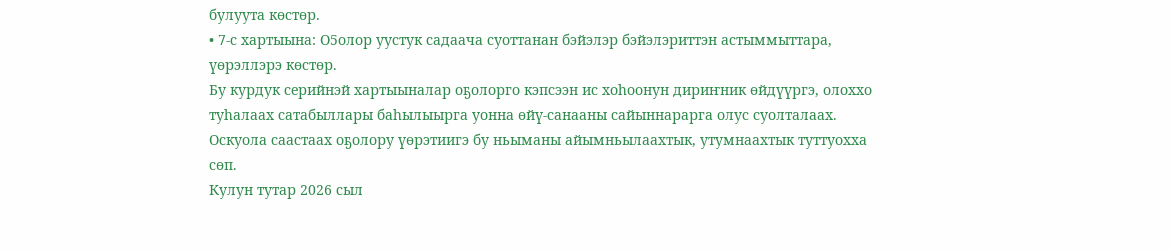булуута көстөр.
• 7-с хартыына: О5олор уустук садаача суоттанан бэйэлэр бэйэлэриттэн астыммыттара, үөрэллэрэ көстөр.
Бу курдук серийнэй хартыыналар оҕолорго кэпсээн ис хоһоонун дириҥник өйдүүргэ, олоххо туһалаах сатабыллары баһылыырга уонна өйү-санааны сайыннарарга олус суолталаах.
Оскуола саастаах оҕолору үөрэтиигэ бу ньыманы айымньылаахтык, утумнаахтык туттуохха сөп.
Кулун тутар 2026 сыл